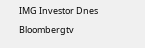IMG Investor Dnes Bloombergtv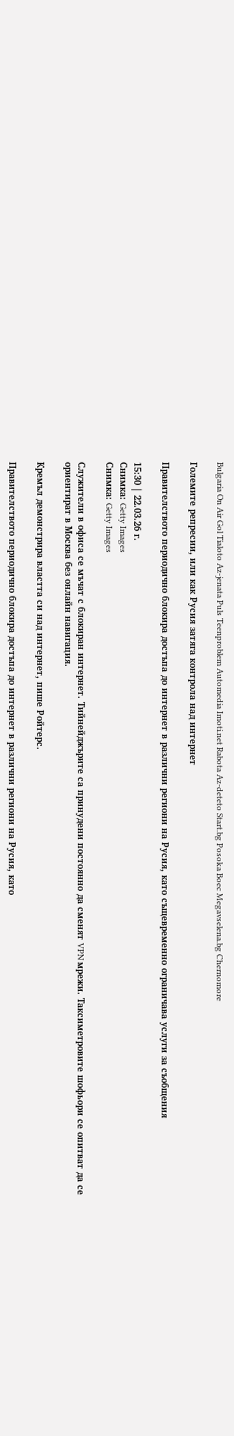Bulgaria On Air Gol Tialoto Az-jenata Puls Teenproblem Automedia Imoti.net Rabota Az-deteto Start.bg Posoka Boec Megavselena.bg Chernomore

Големите репресии, или как Русия затяга контрола над интернет

Правителството периодично блокира достъпа до интернет в различни региони на Русия, като същевременно ограничава услуги за съобщения

15:30 | 22.03.26 г.
Снимка: Getty Images
Снимка: Getty Images

Служители в офиса се мъчат с блокиран интернет. Тийнейджърите са принудени постоянно да сменят VPN мрежи. Таксиметровите шофьори се опитват да се ориентират в Москва без онлайн навигация.

Кремъл демонстрира властта си над интернет, пише Ройтерс.

Правителството периодично блокира достъпа до интернет в различни региони на Русия, като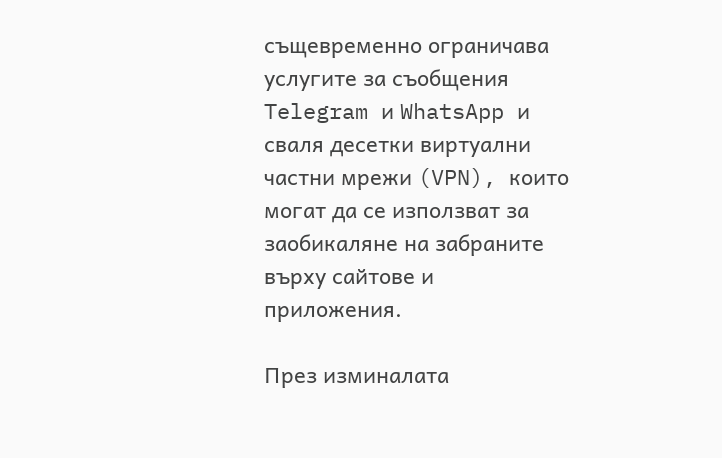същевременно ограничава услугите за съобщения Telegram и WhatsApp и сваля десетки виртуални частни мрежи (VPN), които могат да се използват за заобикаляне на забраните върху сайтове и приложения.

През изминалата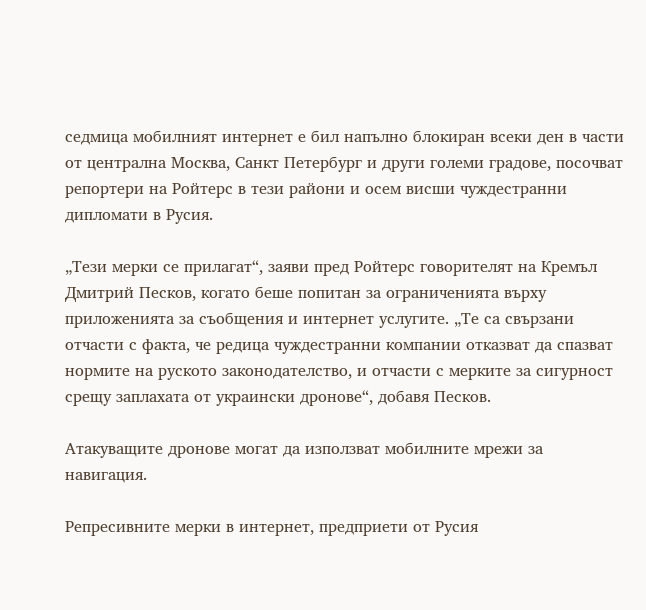седмица мобилният интернет е бил напълно блокиран всеки ден в части от централна Москва, Санкт Петербург и други големи градове, посочват репортери на Ройтерс в тези райони и осем висши чуждестранни дипломати в Русия.

„Тези мерки се прилагат“, заяви пред Ройтерс говорителят на Кремъл Дмитрий Песков, когато беше попитан за ограниченията върху приложенията за съобщения и интернет услугите. „Те са свързани отчасти с факта, че редица чуждестранни компании отказват да спазват нормите на руското законодателство, и отчасти с мерките за сигурност срещу заплахата от украински дронове“, добавя Песков.

Атакуващите дронове могат да използват мобилните мрежи за навигация.

Репресивните мерки в интернет, предприети от Русия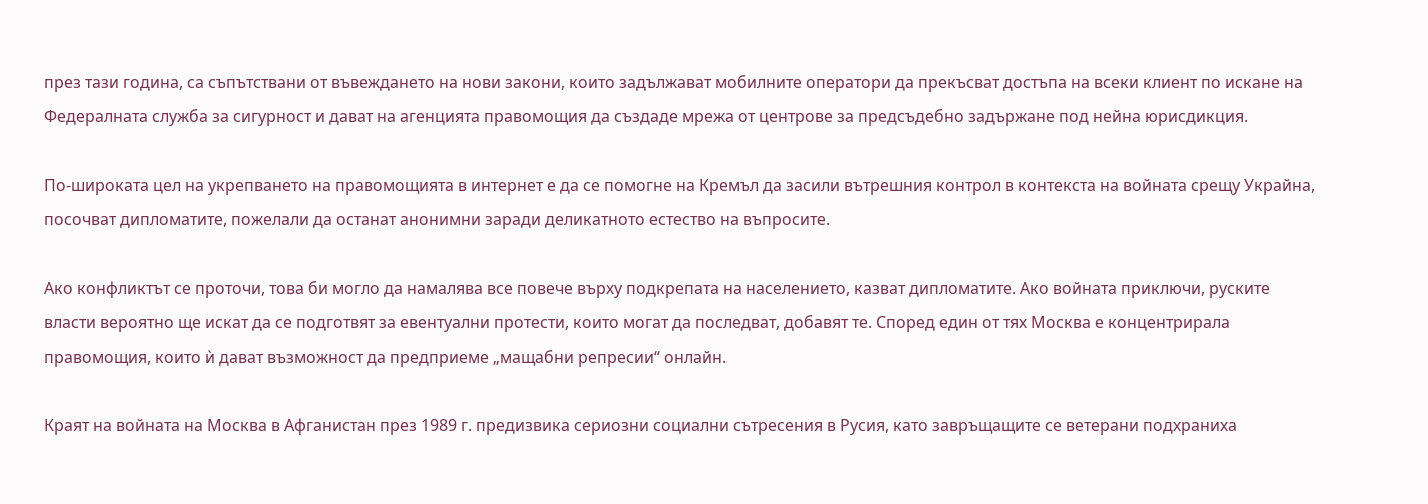през тази година, са съпътствани от въвеждането на нови закони, които задължават мобилните оператори да прекъсват достъпа на всеки клиент по искане на Федералната служба за сигурност и дават на агенцията правомощия да създаде мрежа от центрове за предсъдебно задържане под нейна юрисдикция.

По-широката цел на укрепването на правомощията в интернет е да се помогне на Кремъл да засили вътрешния контрол в контекста на войната срещу Украйна, посочват дипломатите, пожелали да останат анонимни заради деликатното естество на въпросите.

Ако конфликтът се проточи, това би могло да намалява все повече върху подкрепата на населението, казват дипломатите. Ако войната приключи, руските власти вероятно ще искат да се подготвят за евентуални протести, които могат да последват, добавят те. Според един от тях Москва е концентрирала правомощия, които ѝ дават възможност да предприеме „мащабни репресии“ онлайн.

Краят на войната на Москва в Афганистан през 1989 г. предизвика сериозни социални сътресения в Русия, като завръщащите се ветерани подхраниха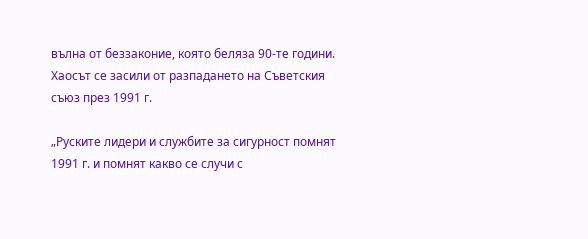вълна от беззаконие, която беляза 90-те години. Хаосът се засили от разпадането на Съветския съюз през 1991 г.

„Руските лидери и службите за сигурност помнят 1991 г. и помнят какво се случи с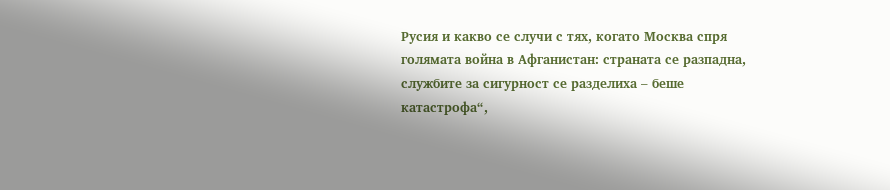Русия и какво се случи с тях, когато Москва спря голямата война в Афганистан: страната се разпадна, службите за сигурност се разделиха – беше катастрофа“,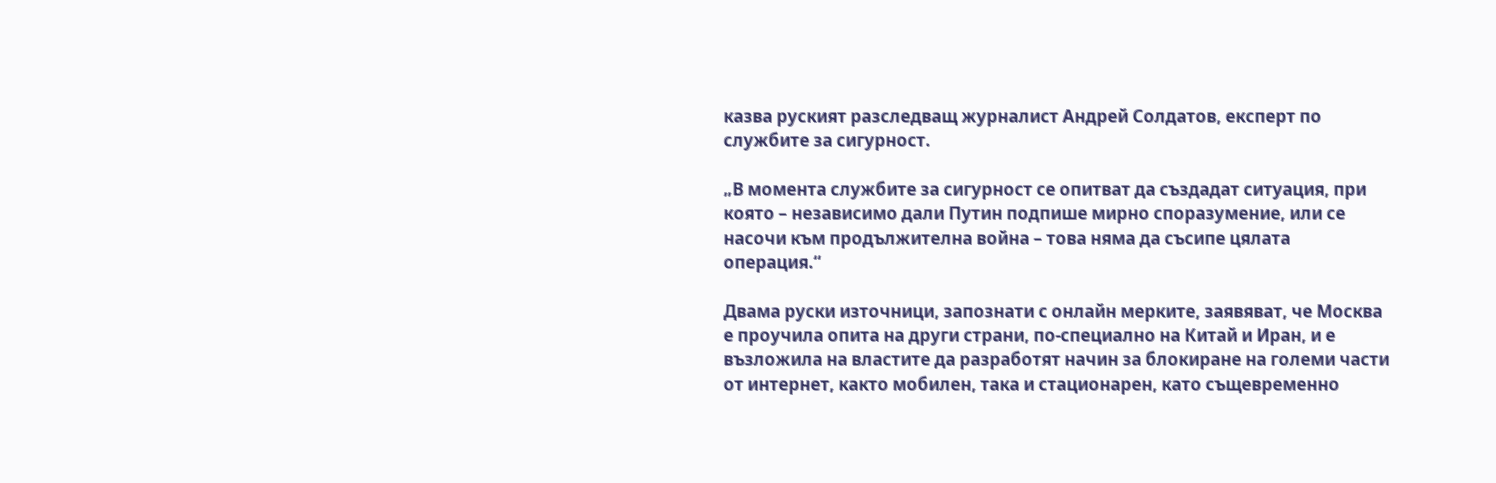казва руският разследващ журналист Андрей Солдатов, експерт по службите за сигурност.

„В момента службите за сигурност се опитват да създадат ситуация, при която – независимо дали Путин подпише мирно споразумение, или се насочи към продължителна война – това няма да съсипе цялата операция.“

Двама руски източници, запознати с онлайн мерките, заявяват, че Москва е проучила опита на други страни, по-специално на Китай и Иран, и е възложила на властите да разработят начин за блокиране на големи части от интернет, както мобилен, така и стационарен, като същевременно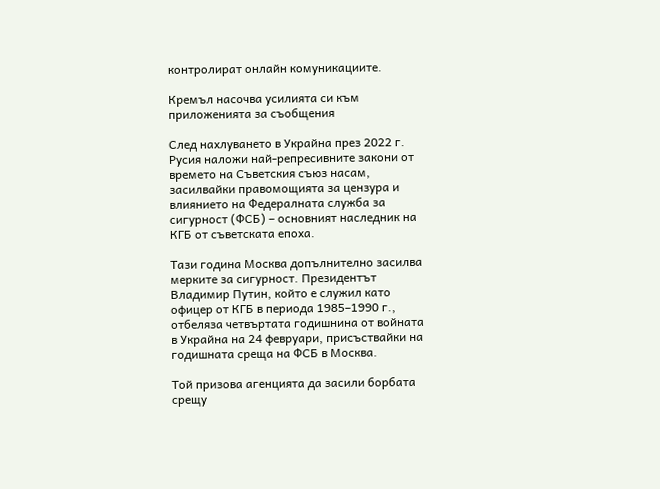контролират онлайн комуникациите.

Кремъл насочва усилията си към приложенията за съобщения

След нахлуването в Украйна през 2022 г. Русия наложи най-репресивните закони от времето на Съветския съюз насам, засилвайки правомощията за цензура и влиянието на Федералната служба за сигурност (ФСБ) – основният наследник на КГБ от съветската епоха.

Тази година Москва допълнително засилва мерките за сигурност. Президентът Владимир Путин, който е служил като офицер от КГБ в периода 1985–1990 г., отбеляза четвъртата годишнина от войната в Украйна на 24 февруари, присъствайки на годишната среща на ФСБ в Москва.

Той призова агенцията да засили борбата срещу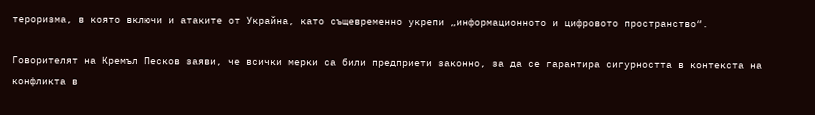тероризма, в която включи и атаките от Украйна, като същевременно укрепи „информационното и цифровото пространство“.

Говорителят на Кремъл Песков заяви, че всички мерки са били предприети законно, за да се гарантира сигурността в контекста на конфликта в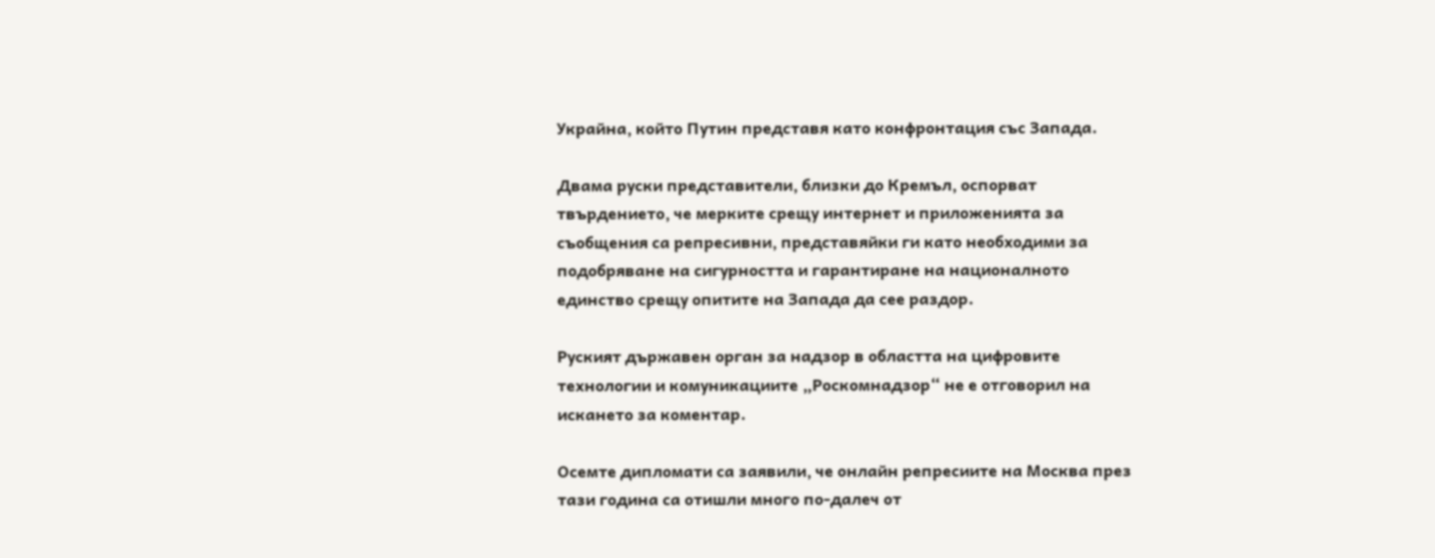Украйна, който Путин представя като конфронтация със Запада.

Двама руски представители, близки до Кремъл, оспорват твърдението, че мерките срещу интернет и приложенията за съобщения са репресивни, представяйки ги като необходими за подобряване на сигурността и гарантиране на националното единство срещу опитите на Запада да сее раздор.

Руският държавен орган за надзор в областта на цифровите технологии и комуникациите „Роскомнадзор“ не е отговорил на искането за коментар.

Осемте дипломати са заявили, че онлайн репресиите на Москва през тази година са отишли много по-далеч от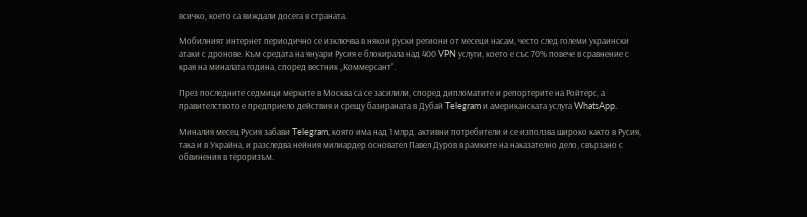всичко, което са виждали досега в страната.

Мобилният интернет периодично се изключва в някои руски региони от месеци насам, често след големи украински атаки с дронове. Към средата на януари Русия е блокирала над 400 VPN услуги, което е със 70% повече в сравнение с края на миналата година, според вестник „Коммерсант“.

През последните седмици мерките в Москва са се засилили, според дипломатите и репортерите на Ройтерс, а правителството е предприело действия и срещу базираната в Дубай Telegram и американската услуга WhatsApp.

Миналия месец Русия забави Telegram, която има над 1 млрд. активни потребители и се използва широко както в Русия, така и в Украйна, и разследва нейния милиардер основател Павел Дуров в рамките на наказателно дело, свързано с обвинения в тероризъм.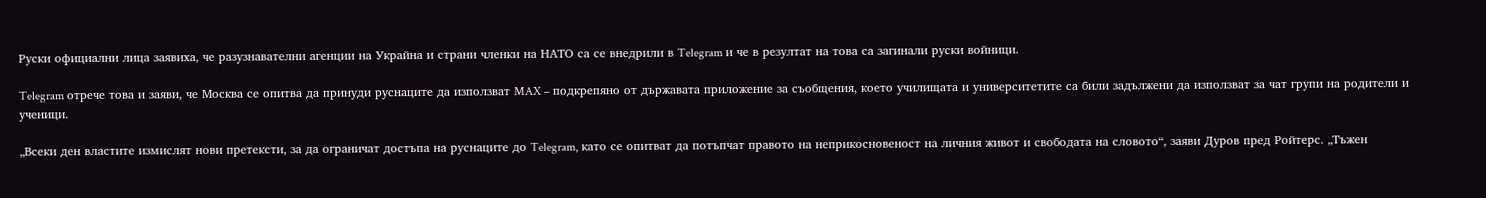Руски официални лица заявиха, че разузнавателни агенции на Украйна и страни членки на НАТО са се внедрили в Telegram и че в резултат на това са загинали руски войници.

Telegram отрече това и заяви, че Москва се опитва да принуди руснаците да използват MAX – подкрепяно от държавата приложение за съобщения, което училищата и университетите са били задължени да използват за чат групи на родители и ученици.

„Всеки ден властите измислят нови претексти, за да ограничат достъпа на руснаците до Telegram, като се опитват да потъпчат правото на неприкосновеност на личния живот и свободата на словото“, заяви Дуров пред Ройтерс. „Тъжен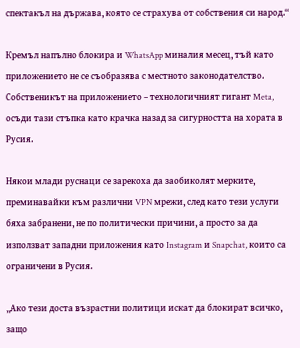спектакъл на държава, която се страхува от собствения си народ.“

Кремъл напълно блокира и WhatsApp миналия месец, тъй като приложението не се съобразява с местното законодателство. Собственикът на приложението – технологичният гигант Meta, осъди тази стъпка като крачка назад за сигурността на хората в Русия.

Някои млади руснаци се зарекоха да заобиколят мерките, преминавайки към различни VPN мрежи, след като тези услуги бяха забранени, не по политически причини, а просто за да използват западни приложения като Instagram и Snapchat, които са ограничени в Русия.

„Ако тези доста възрастни политици искат да блокират всичко, защо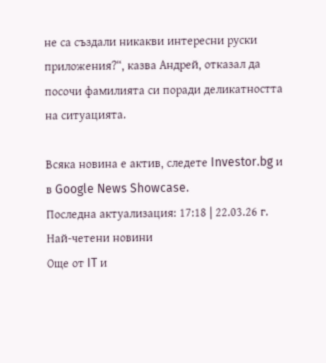не са създали никакви интересни руски приложения?“, казва Андрей, отказал да посочи фамилията си поради деликатността на ситуацията.

Всяка новина е актив, следете Investor.bg и в Google News Showcase.
Последна актуализация: 17:18 | 22.03.26 г.
Най-четени новини
Още от IT и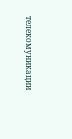телекомуникации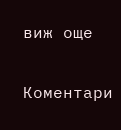виж още

Коментари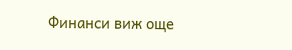Финанси виж още